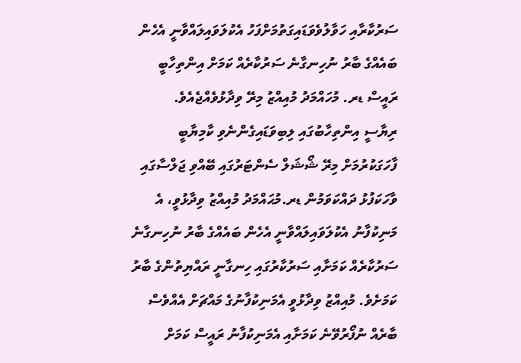ސަރުކާރާއި ހަވާލުވެވަޑައިގަތުމަށްފަހު އެކުލަވައިލައްވާނީ އެހެން ބައެއްގެ ބާރު ނުހިނގާނެ ސަރުކާރެއް ކަމަށް އިންތިހާބީ ރައީސް ޑރ. މުހައްމަދު މުއިއްޒު މިރޭ ވިދާޅުވެއްޖެއެވެ.
ރިޔާސީ އިންތިހާބުގައި ލިބިވަޑައިގެންނެވި ކާމިޔާބީ ފާހަގަކުރުމަށް މިރޭ ޝޯޝަލް ސެންޓަރުގައި ބޭއްވި ޖަލްސާގައި ވާހަކަފުޅު ދައްކަވަމުން ޑރ.މުޙައްމަދު މުއިއްޒު ވިދާޅުވީ، އެ މަނިކުފާނު އެކުލަވައިލައްވާނީ އެހެން ބައެއްގެ ބާރު ނުހިނގާނެ ސަރުކާރެއް ކަމަށާއި ސަރުކާރުގައި ހިނގާނީ ރައްޔިތުންގެ ބާރު ކަމަށެވެ. މުއިއްޒު ވިދާޅުވީ އެމަނިކުފާނުގެ މައްޗަށް އެއްވެސް ބާރެއް ނުފޯރުވޭނެ ކަމަށާއި އެމަނިކުފާނު ރައީސް ކަމަށް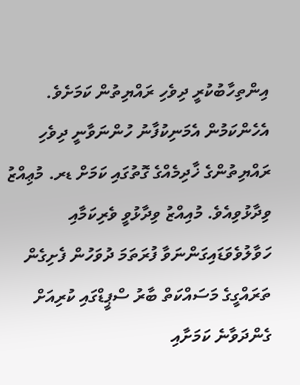އިންތިހާބުކުރީ ދިވެހި ރައްޔިތުން ކަމަށެވެ.
އެހެންކަމުން އެމަނިކުފާނު ހުންނަވާނީ ދިވެހި ރައްޔިތުންގެ ޚާދިމެއްގެ ގޮތުގައި ކަމަށް ޑރ. މުޢިއްޒު ވިދާޅުވިއެވެ. މުއިއްޒު ވިދާޅުވީ ވެރިކަމާއި ހަވާލުވެވަޑައިގަންނަވާ ފުރަތަމަ ދުވަހުން ފެށިގެން ތަރައްގީގެ މަސައްކަތް ބާރު ސްޕީޑްގައި ކުރިއަށް ގެންދަވާނެ ކަމަށާއި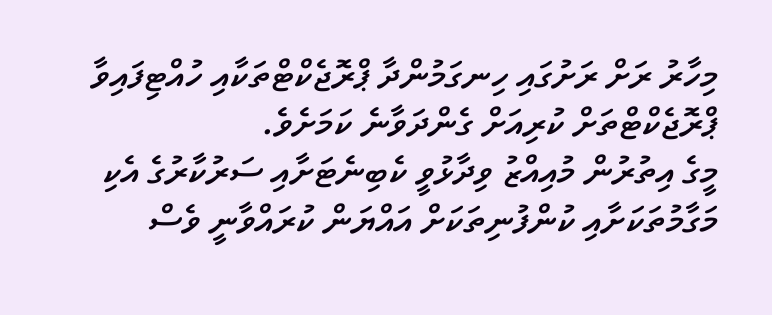މިހާރު ރަށް ރަށުގައި ހިނގަމުންދާ ޕްރޮޖެކްޓްތަކާއި ހުއްޓިފައިވާ ޕްރޮޖެކްޓްތަށް ކުރިއަށް ގެންދަވާނެ ކަމަށެވެ.
މީގެ އިތުރުން މުއިއްޒު ވިދާޅުވީ ކެބިނެޓަށާއި ސަރުކާރުގެ އެކި މަގާމުތަކަށާއި ކުންފުނިތަކަށް އައްޔަން ކުރައްވާނީ ވެސް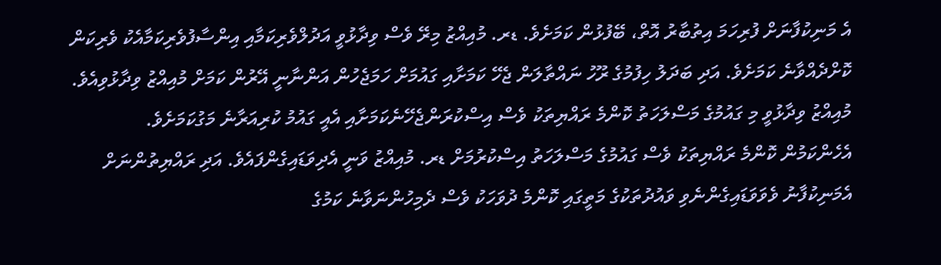އެ މަނިކުފާނަށް ފުރިހަމަ އިތުބާރު އޮތް، ބޭފުޅުން ކަމަށެވެ. ޑރ. މުއިއްޒު މިރޭ ވެސް ވިދާޅުވީ އަދުލްވެރިކަމާއި އިންސާފުވެރިކަމާއެކު ވެރިކަން ކޮށްދެއްވާނެ ކަމަށެވެ. އަދި ބަދަލު ހިފުމުގެ ރޫހު ނައްތާލަން ޖެހޭ ކަމަށާއި ގައުމަށް ހަމަޖެހުން އަންނާނީ އޭރުން ކަމަށް މުއިއްޒު ވިދާޅުވިއެވެ. މުއިއްޒު ވިދާޅުވީ މި ގައުމުގެ މަސްލަހަތު ކޮންމެ ރައްޔިތަކު ވެސް އިސްކުރަންޖެހޭނެކަމަށާއި އެއީ ގައުމު ކުރިއަރާނެ މަގުކަމަށެވެ.
އެހެންކަމުން ކޮންމެ ރައްޔިތަކު ވެސް ގައުމުގެ މަސްލަހަތު އިސްކުރުމަށް ޑރ. މުއިއްޒު ވަނީ އެދިވަޑައިގެންފައެވެ. އަދި ރައްޔިތުންނަށް އެމަނިކުފާނު ވެވަވަޑައިގެންނެވި ވައުދުތަކުގެ މަތީގައި ކޮންމެ ދުވަހަކު ވެސް ދެމިހުންނަވާނެ ކަމުގެ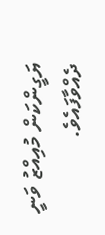ޔަގީންކަން މުއިއްޒު ވަނީ ދެއްވާފައެވެ.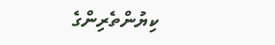ކިޔުންތެރިންގެ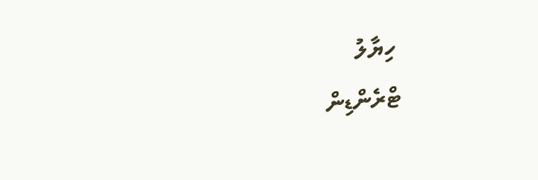ހިޔާލު
ޓްރެންޑިން